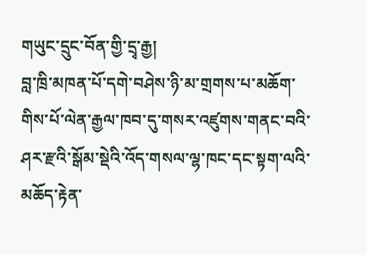གཡུང་དྲུང་བོན་གྱི་དྲྭ་རྒྱ།
བླ་ཁྲི་མཁན་པོ་དགེ་བཤེས་ཉི་མ་གྲགས་པ་མཆོག་གིས་པོ་ལེན་རྒྱལ་ཁབ་དུ་གསར་འཛུགས་གནང་བའི་ཤར་རྫའི་སྒོམ་སྡེའི་འོད་གསལ་ལྷ་ཁང་དང་སྟག་ལའི་མཆོད་རྟེན་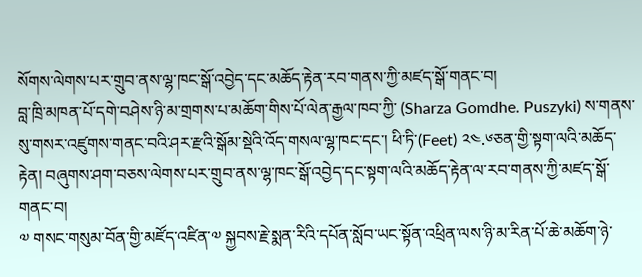སོགས་ལེགས་པར་གྲུབ་ནས་ལྷ་ཁང་སྒོ་འབྱེད་དང་མཆོད་རྟེན་རབ་གནས་ཀྱི་མཛད་སྒོ་གནང་བ།
བླ་ཁྲི་མཁན་པོ་དགེ་བཤེས་ཉི་མ་གྲགས་པ་མཆོག་གིས་པོ་ལེན་རྒྱལ་ཁབ་ཀྱི་ (Sharza Gomdhe. Puszyki) ས་གནས་སུ་གསར་འཛུགས་གནང་བའི་ཤར་རྫའི་སྒོམ་སྡེའི་འོད་གསལ་ལྷ་ཁང་དང་། ཕི་ཏི་(Feet) ༢༤.༦ཅན་གྱི་སྟག་ལའི་མཆོད་རྟེན། བཞུགས་ཤག་བཅས་ལེགས་པར་གྲུབ་ནས་ལྷ་ཁང་སྒོ་འབྱེད་དང་སྟག་ལའི་མཆོད་རྟེན་ལ་རབ་གནས་ཀྱི་མཛད་སྒོ་གནང་བ།
༧ གསང་གསུམ་བོན་གྱི་མཛོད་འཛིན་༧ སྐྱབས་རྗེ་སྨན་རིའི་དཔོན་སློབ་ཡང་སྟོན་འཕྲིན་ལས་ཉི་མ་རིན་པོ་ཆེ་མཆོག་ཉེ་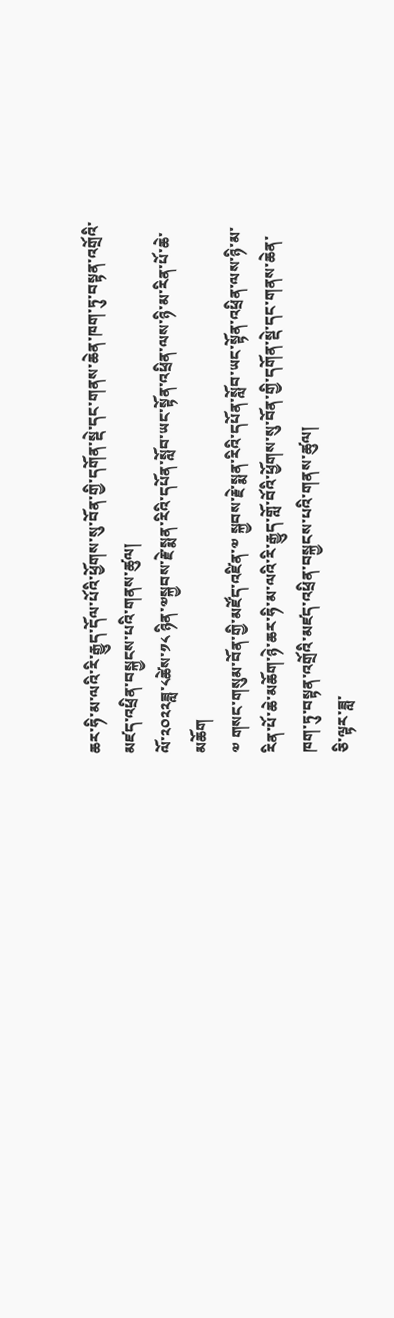ཆར་ཧི་མ་ལའི་རི་རྒྱུད་དོལ་པོའི་ཕྱོགས་སུ་བོན་གྱི་དགོན་སྡེ་དང་གནས་ཆེན་ཁག་ཏུ་བསྟན་འགྲོའི་མཛད་འཕྲིན་བསྐྱངས་པའི་གནས་ཚུལ།
ལོ་༢༠༢༢ཟླ་༨ཚེས་༡༨ ཉིན་༧སྐྱབས་རྗེ་སྨན་རིའི་དཔོན་སློབ་ཡང་སྟོན་འཕྲིན་ལས་ཉི་མ་རིན་པོ་ཆེ་མཆོག
༧ གསང་གསུམ་བོན་གྱི་མཛོད་འཛིན་༧ སྐྱབས་རྗེ་སྨན་རིའི་དཔོན་སློབ་ཡང་སྟོན་འཕྲིན་ལས་ཉི་མ་རིན་པོ་ཆེ་མཆོག་ཉེ་ཆར་ཧི་མ་ལའི་རི་རྒྱུད་གློ་བོའི་ཕྱོགས་སུ་བོན་གྱི་དགོན་སྡེ་དང་གནས་ཆེན་ཁག་ཏུ་བསྟན་འགྲོའི་མཛད་འཕྲིན་བསྐྱངས་པའི་གནས་ཚུལ།
ཅི་ལྟར་ཟླ་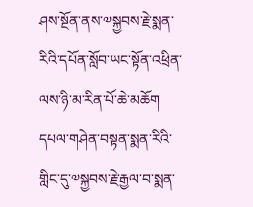ཤས་སྔོན་ནས་༧སྐྱབས་རྗེ་སྨན་རིའི་དཔོན་སློབ་ཡང་སྟོན་འཕྲིན་ལས་ཉི་མ་རིན་པོ་ཆེ་མཆོག
དཔལ་གཤེན་བསྟན་སྨན་རིའི་གླིང་དུ་༧སྐྱབས་རྗེ་རྒྱལ་བ་སྨན་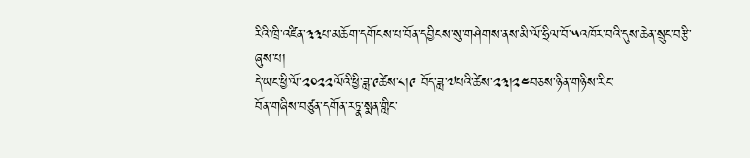རིའི་ཁྲི་འཛིན་༣༣པ་མཆོག་དགོངས་པ་བོན་དབྱིངས་སུ་གཤེགས་ནས་མི་ལོ་ཧྲིལ་བོ་༥འཁོར་བའི་དུས་ཆེན་སྲུང་བརྩི་ཞུས་པ།
དེ་ཡང་ཕྱི་ལོ་༢༠༢༢ལོའི་ཕྱི་ཟླ་༩ཚེས་༨།༩ བོད་ཟླ་༧པའི་ཚེས་༢༣།༢༤བཅས་ཉིན་གཉིས་རིང་
བོན་གཞིས་བཙུན་དགོན་རཏྣ་སྨན་གླིང་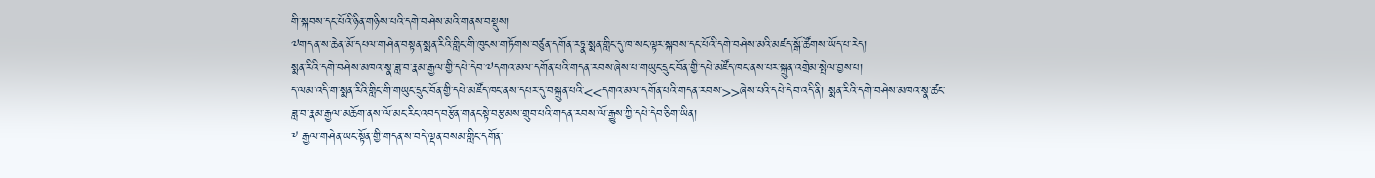གི་སྐབས་དང་པོའི་ཉིན་གཉིས་པའི་དགེ་བཤེས་མའི་གནས་བསྡུས།
༧གདན་ས་ཆེན་མོ་དཔལ་གཤེན་བསྟན་སྨན་རིའི་གླིང་གི་ཁུངས་གཏོགས་བཙུན་དགོན་རཏྣ་སྨན་གླིང་དུ་ཁ་སང་ལྟར་སྐབས་དང་པོའི་དགེ་བཤེས་མའི་མཛད་སྒོ་ཚོགས་ཡོད་པ་རེད།
སྨན་རིའི་དགེ་བཤེས་མཁའ་སྣ་ཟླ་བ་རྣམ་རྒྱལ་གྱི་དཔེ་དེབ་༧དགའ་མལ་དགོན་པའི་གདན་རབས་ཞེས་པ་གཡུང་དྲུང་བོན་གྱི་དཔེ་མཛོད་ཁང་ནས་པར་སྐྲུན་འགྲེམ་སྤེལ་བྱས་པ།
ད་ལམ་འདི་ག་སྨན་རིའི་གླིང་གི་གཡུང་དྲུང་བོན་གྱི་དཔེ་མཛོད་ཁང་ནས་དཔར་དུ་བསྐྲུན་པའི་<<དགའ་མལ་དགོན་པའི་གདན་རབས་>>ཞེས་པའི་དཔེ་དེབ་འདི་ནི། སྨན་རིའི་དགེ་བཤེས་མཁའ་སྣ་ཚང་ཟླ་བ་རྣམ་རྒྱལ་མཆོག་ནས་ལོ་མང་རིང་འབད་བརྩོན་གནང་སྟེ་བརྩམས་གྲུབ་པའི་གདན་རབས་ལོ་རྒྱུས་ཀྱི་དཔེ་དེབ་ཅིག་ཡིན།
༸ རྒྱལ་གཤེན་ཡང་སྟོན་གྱི་གདན་ས་བདེ་ལྡན་བསམ་གླིང་དགོན་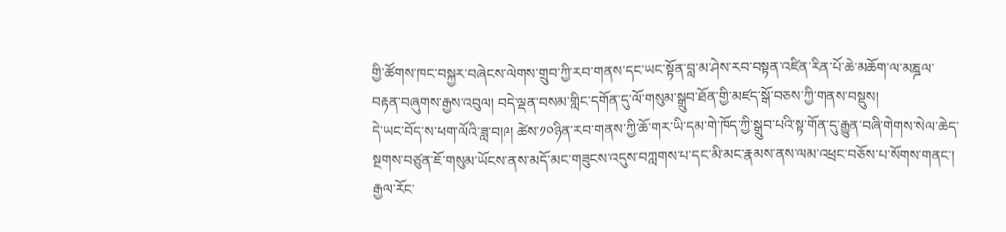གྱི་ཚོགས་ཁང་བསྐྱར་བཞེངས་ལེགས་གྲུབ་ཀྱི་རབ་གནས་དང་ཡང་སྟོན་བླ་མ་ཤེས་རབ་བསྟན་འཛིན་རིན་པོ་ཆེ་མཆོག་ལ་མཎྜལ་བརྟན་བཞུགས་རྒྱས་འབུལ། བདེ་ལྡན་བསམ་གླིང་དགོན་དུ་ལོ་གསུམ་སྒྲུབ་ཐོན་གྱི་མཛད་སྒོ་བཅས་ཀྱི་གནས་བསྡུས།
དེ་ཡང་བོད་ས་ཕག་ལོའི་ཟླ་བ།༩། ཚེས་༡༠ཉིན་རབ་གནས་ཀྱི་ཆོ་གར་ཡི་དམ་གེ་ཁོད་ཀྱི་སྒྲུབ་པའི་སྟ་གོན་དུ་རྒྱུན་བཞི་གེགས་སེལ་ཆེད་སྔགས་བཙུན་ཇོ་གསུམ་ཡོངས་ནས་མདོ་མང་གཟུངས་འདུས་བཀླགས་པ་དང་མི་མང་རྣམས་ནས་ལམ་འཕྲང་བཅོས་པ་སོགས་གནང་།
རྒྱལ་རོང་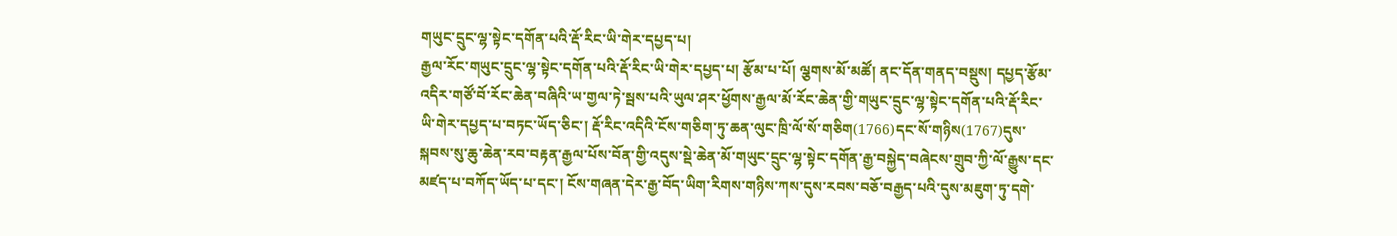གཡུང་དྲུང་ལྷ་སྟེང་དགོན་པའི་རྡོ་རིང་ཡི་གེར་དཔྱད་པ།
རྒྱལ་རོང་གཡུང་དྲུང་ལྷ་སྟེང་དགོན་པའི་རྡོ་རིང་ཡི་གེར་དཔྱད་པ། རྩོམ་པ་པོ། ལྕགས་མོ་མཚོ། ནང་དོན་གནད་བསྡུས། དཔྱད་རྩོམ་འདིར་གཙོ་བོ་རོང་ཆེན་བཞིའི་ཡ་གྱལ་ཏེ་སྦས་པའི་ཡུལ་ཤར་ཕྱོགས་རྒྱལ་མོ་རོང་ཆེན་གྱི་གཡུང་དྲུང་ལྷ་སྟེང་དགོན་པའི་རྡོ་རིང་ཡི་གེར་དཔྱད་པ་བཏང་ཡོད་ཅིང་། རྡོ་རིང་འདིའི་ངོས་གཅིག་ཏུ་ཆན་ལུང་ཁྲི་ལོ་སོ་གཅིག(1766)དང་སོ་གཉིས(1767)དུས་སྐབས་སུ་ཆུ་ཆེན་རབ་བརྟན་རྒྱལ་པོས་བོན་གྱི་འདུས་སྡེ་ཆེན་མོ་གཡུང་དྲུང་ལྷ་སྟེང་དགོན་རྒྱ་བསྐྱེད་བཞེངས་གྲུབ་ཀྱི་ལོ་རྒྱུས་དང་མཛད་པ་བཀོད་ཡོད་པ་དང་། ངོས་གཞན་དེར་རྒྱ་བོད་ཡིག་རིགས་གཉིས་ཀས་དུས་རབས་བཅོ་བརྒྱད་པའི་དུས་མཇུག་ཏུ་དགེ་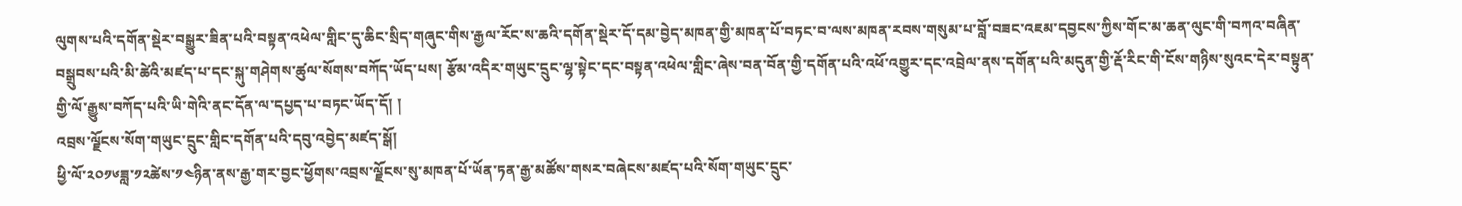ལུགས་པའི་དགོན་སྡེར་བསྒྱུར་ཟིན་པའི་བསྟན་འཕེལ་གླིང་དུ་ཆིང་སྲིད་གཞུང་གིས་རྒྱལ་རོང་ས་ཆའི་དགོན་སྡེར་དོ་དམ་བྱེད་མཁན་གྱི་མཁན་པོ་བཏང་བ་ལས་མཁན་རབས་གསུམ་པ་བློ་བཟང་འཇམ་དབྱངས་ཀྱིས་གོང་མ་ཆན་ལུང་གི་བཀའ་བཞིན་བསྒྲུབས་པའི་མི་ཚེའི་མཛད་པ་དང་སྐུ་གཤེགས་ཚུལ་སོགས་བཀོད་ཡོད་པས། རྩོམ་འདིར་གཡུང་དྲུང་ལྷ་སྟེང་དང་བསྟན་འཕེལ་གླིང་ཞེས་བན་བོན་གྱི་དགོན་པའི་འཕོ་འགྱུར་དང་འབྲེལ་ནས་དགོན་པའི་མདུན་གྱི་རྡོ་རིང་གི་ངོས་གཉིས་སུའང་དེར་བསྟུན་གྱི་ལོ་རྒྱུས་བཀོད་པའི་ཡི་གེའི་ནང་དོན་ལ་དཔྱད་པ་བཏང་ཡོད་དོ། །
འབྲས་ལྗོངས་སོག་གཡུང་དྲུང་གླིང་དགོན་པའི་དབུ་འབྱེད་མཛད་སྒོ།
ཕྱི་ལོ་༢༠༡༦ཟླ་༡༢ཚེས་༡༤ཉིན་ནས་རྒྱ་གར་བྱང་ཕྱོགས་འབྲས་ལྗོངས་སུ་མཁན་པོ་ཡོན་ཏན་རྒྱ་མཚོས་གསར་བཞེངས་མཛད་པའི་སོག་གཡུང་དྲུང་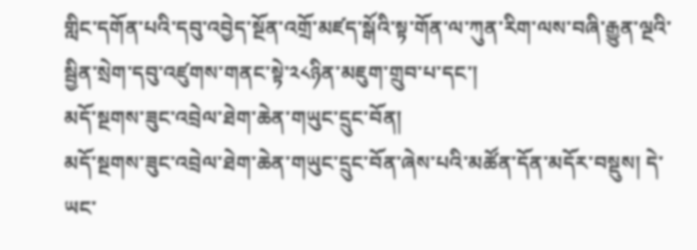གླིང་དགོན་པའི་དབུ་འབྱེད་སྔོན་འགྲོ་མཛད་སྒོའི་སྟ་གོན་ལ་ཀུན་རིག་ལས་བཞི་རྒྱུན་ལྔའི་སྦྱིན་སྲེག་དབུ་འཛུགས་གནང་སྟེ་༢༨ཉིན་མཇུག་གྲུབ་པ་དང་།
མདོ་སྔགས་ཟུང་འབྲེལ་ཐེག་ཆེན་གཡུང་དྲུང་བོན།
མདོ་སྔགས་ཟུང་འབྲེལ་ཐེག་ཆེན་གཡུང་དྲུང་བོན་ཞེས་པའི་མཚོན་དོན་མདོར་བསྡུས། དེ་ཡང་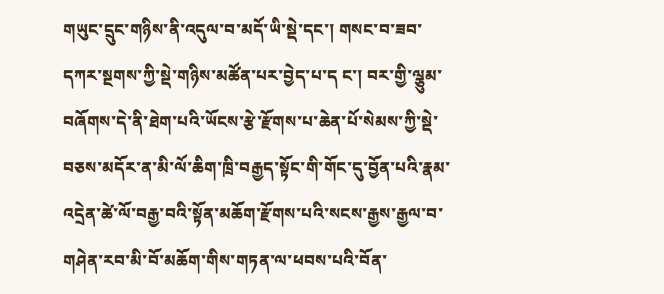གཡུང་དྲུང་གཉིས་ནི་འདུལ་བ་མདོ་ཡི་སྡེ་དང་། གསང་བ་ཟབ་དཀར་སྔགས་ཀྱི་སྡེ་གཉིས་མཚོན་པར་བྱེད་པ་ད ང་། བར་གྱི་ལྕུམ་བཞོགས་དེ་ནི་ཐེག་པའི་ཡོངས་རྩེ་རྫོགས་པ་ཆེན་པོ་སེམས་ཀྱི་སྡེ་བཅས་མདོར་ན་མི་ལོ་ཆིག་ཁྲི་བརྒྱད་སྟོང་གི་གོང་དུ་བྱོན་པའི་རྣམ་འདྲེན་ཚེ་ལོ་བརྒྱ་བའི་སྟོན་མཆོག་རྫོགས་པའི་སངས་རྒྱས་རྒྱལ་བ་གཤེན་རབ་མི་བོ་མཆོག་གིས་གཏན་ལ་ཕབས་པའི་བོན་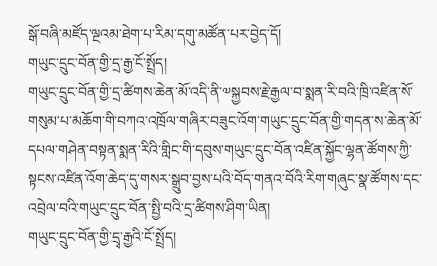སྒོ་བཞི་མཛོད་ལྔའམ་ཐེག་པ་རིམ་དགུ་མཚོན་པར་བྱེད་དོ།
གཡུང་དྲུང་བོན་གྱི་དྲ་རྒྱ་ངོ་སྤྲོད།
གཡུང་དྲུང་བོན་གྱི་དྲ་ཚིགས་ཆེན་མོ་འདི་ནི་༧སྐྱབས་རྗེ་རྒྱལ་བ་སྨན་རི་བའི་ཁྲི་འཛིན་སོ་གསུམ་པ་མཆོག་གི་བཀའ་འཁྲོལ་གཞིར་བཟུང་འོག་གཡུང་དྲུང་བོན་གྱི་གདན་ས་ཆེན་མོ་དཔལ་གཤེན་བསྟན་སྨན་རིའི་གླིང་གི་དབུས་གཡུང་དྲུང་བོན་འཛིན་སྐྱོང་ལྷན་ཚོགས་ཀྱི་སྟངས་འཛིན་འོག་ཆེད་དུ་གསར་སྒྲུབ་བྱས་པའི་བོད་གནའ་བོའི་རིག་གཞུང་སྣ་ཚོགས་དང་འབྲེལ་བའི་གཡུང་དྲུང་བོན་སྤྱི་བའི་དྲ་ཚིགས་ཤིག་ཡིན།
གཡུང་དྲུང་བོན་གྱི་དྲྭ་རྒྱའི་ངོ་སྤྲོད།